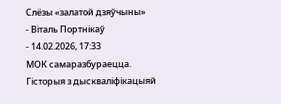Слёзы «залатой дзяўчыны»
- Віталь Портнікаў
- 14.02.2026, 17:33
МОК самаразбураецца.
Гісторыя з дыскваліфікацыяй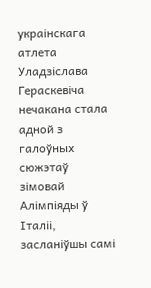украінскага атлета Уладзіслава Гераскевіча нечакана стала адной з галоўных сюжэтаў зімовай Алімпіяды ў Італіі, засланіўшы самі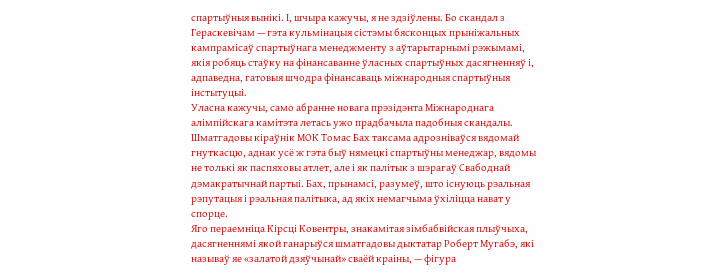спартыўныя вынікі. І, шчыра кажучы, я не здзіўлены. Бо скандал з Гераскевічам — гэта кульмінацыя сістэмы бясконцых прыніжальных кампрамісаў спартыўнага менеджменту з аўтарытарнымі рэжымамі, якія робяць стаўку на фінансаванне ўласных спартыўных дасягненняў і, адпаведна, гатовыя шчодра фінансаваць міжнародныя спартыўныя інстытуцыі.
Уласна кажучы, само абранне новага прэзідэнта Міжнароднага алімпійскага камітэта летась ужо прадбачыла падобныя скандалы. Шматгадовы кіраўнік МОК Томас Бах таксама адрозніваўся вядомай гнуткасцю, аднак усё ж гэта быў нямецкі спартыўны менеджар, вядомы не толькі як паспяховы атлет, але і як палітык з шэрагаў Свабоднай дэмакратычнай партыі. Бах, прынамсі, разумеў, што існуюць рэальная рэпутацыя і рэальная палітыка, ад якіх немагчыма ўхіліцца нават у спорце.
Яго пераемніца Кірсці Ковентры, знакамітая зімбабвійская плыўчыха, дасягненнямі якой ганарыўся шматгадовы дыктатар Роберт Мугабэ, які называў яе «залатой дзяўчынай» сваёй краіны, — фігура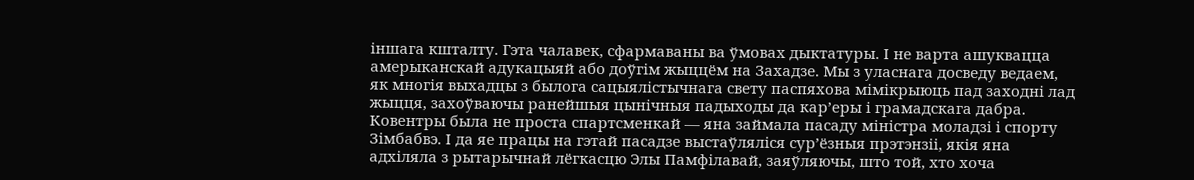іншага кшталту. Гэта чалавек, сфармаваны ва ўмовах дыктатуры. І не варта ашуквацца амерыканскай адукацыяй або доўгім жыццём на Захадзе. Мы з уласнага досведу ведаем, як многія выхадцы з былога сацыялістычнага свету паспяхова мімікрыюць пад заходні лад жыцця, захоўваючы ранейшыя цынічныя падыходы да кар’еры і грамадскага дабра.
Ковентры была не проста спартсменкай — яна займала пасаду міністра моладзі і спорту Зімбабвэ. І да яе працы на гэтай пасадзе выстаўляліся сур’ёзныя прэтэнзіі, якія яна адхіляла з рытарычнай лёгкасцю Элы Памфілавай, заяўляючы, што той, хто хоча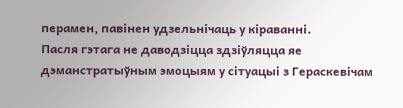перамен, павінен удзельнічаць у кіраванні.
Пасля гэтага не даводзіцца здзіўляцца яе дэманстратыўным эмоцыям у сітуацыі з Гераскевічам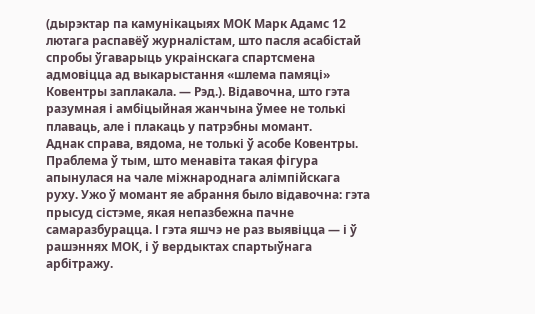(дырэктар па камунікацыях МОК Марк Адамс 12 лютага распавёў журналістам, што пасля асабістай спробы ўгаварыць украінскага спартсмена адмовіцца ад выкарыстання «шлема памяці» Ковентры заплакала. — Рэд.). Відавочна, што гэта разумная і амбіцыйная жанчына ўмее не толькі плаваць, але і плакаць у патрэбны момант.
Аднак справа, вядома, не толькі ў асобе Ковентры. Праблема ў тым, што менавіта такая фігура апынулася на чале міжнароднага алімпійскага руху. Ужо ў момант яе абрання было відавочна: гэта прысуд сістэме, якая непазбежна пачне самаразбурацца. І гэта яшчэ не раз выявіцца — і ў рашэннях МОК, і ў вердыктах спартыўнага арбітражу.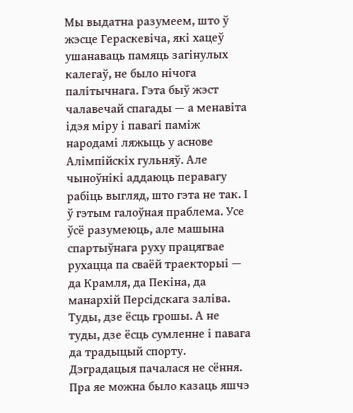Мы выдатна разумеем, што ў жэсце Гераскевіча, які хацеў ушанаваць памяць загінулых калегаў, не было нічога палітычнага. Гэта быў жэст чалавечай спагады — а менавіта ідэя міру і павагі паміж народамі ляжыць у аснове Алімпійскіх гульняў. Але чыноўнікі аддаюць перавагу рабіць выгляд, што гэта не так. І ў гэтым галоўная праблема. Усе ўсё разумеюць, але машына спартыўнага руху працягвае рухацца па сваёй траекторыі — да Крамля, да Пекіна, да манархій Персідскага заліва. Туды, дзе ёсць грошы. А не туды, дзе ёсць сумленне і павага да традыцый спорту.
Дэградацыя пачалася не сёння. Пра яе можна было казаць яшчэ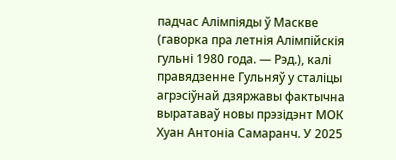падчас Алімпіяды ў Маскве (гаворка пра летнія Алімпійскія гульні 1980 года. — Рэд.), калі правядзенне Гульняў у сталіцы агрэсіўнай дзяржавы фактычна выратаваў новы прэзідэнт МОК Хуан Антоніа Самаранч. У 2025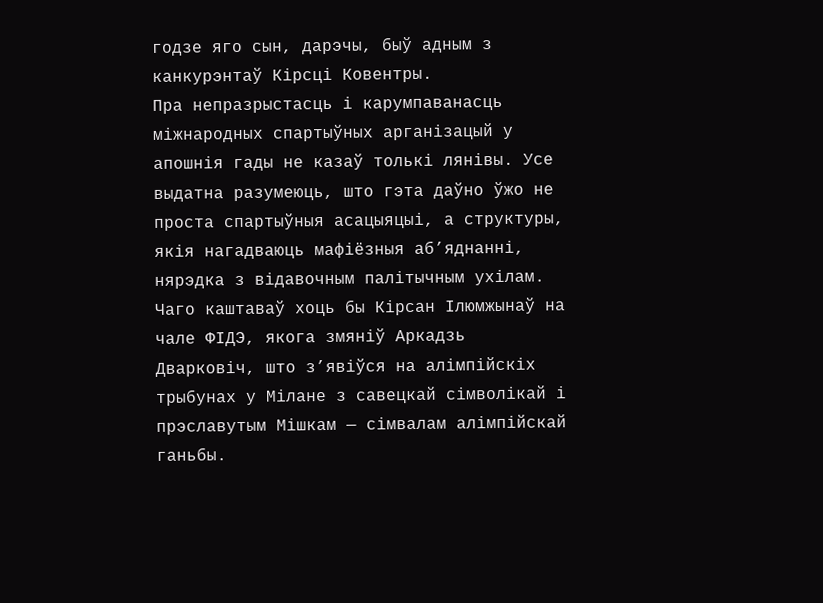годзе яго сын, дарэчы, быў адным з канкурэнтаў Кірсці Ковентры.
Пра непразрыстасць і карумпаванасць міжнародных спартыўных арганізацый у апошнія гады не казаў толькі лянівы. Усе выдатна разумеюць, што гэта даўно ўжо не проста спартыўныя асацыяцыі, а структуры, якія нагадваюць мафіёзныя аб’яднанні, нярэдка з відавочным палітычным ухілам.
Чаго каштаваў хоць бы Кірсан Ілюмжынаў на чале ФІДЭ, якога змяніў Аркадзь Дварковіч, што з’явіўся на алімпійскіх трыбунах у Мілане з савецкай сімволікай і прэславутым Мішкам — сімвалам алімпійскай ганьбы.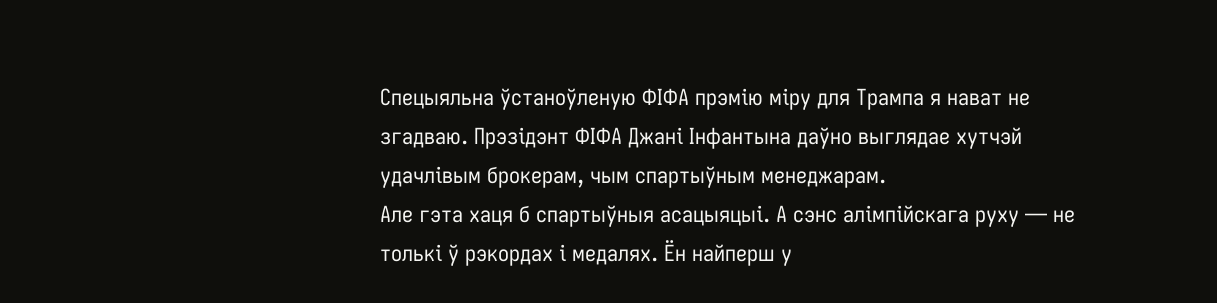Спецыяльна ўстаноўленую ФІФА прэмію міру для Трампа я нават не згадваю. Прэзідэнт ФІФА Джані Інфантына даўно выглядае хутчэй удачлівым брокерам, чым спартыўным менеджарам.
Але гэта хаця б спартыўныя асацыяцыі. А сэнс алімпійскага руху — не толькі ў рэкордах і медалях. Ён найперш у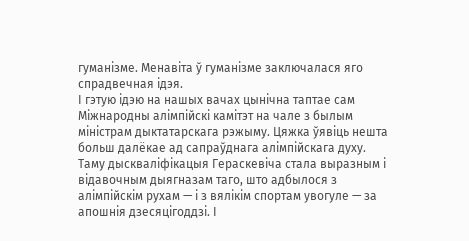гуманізме. Менавіта ў гуманізме заключалася яго спрадвечная ідэя.
І гэтую ідэю на нашых вачах цынічна таптае сам Міжнародны алімпійскі камітэт на чале з былым міністрам дыктатарскага рэжыму. Цяжка ўявіць нешта больш далёкае ад сапраўднага алімпійскага духу.
Таму дыскваліфікацыя Гераскевіча стала выразным і відавочным дыягназам таго, што адбылося з алімпійскім рухам — і з вялікім спортам увогуле — за апошнія дзесяцігоддзі. І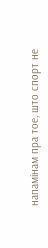напамінам пра тое, што спорт не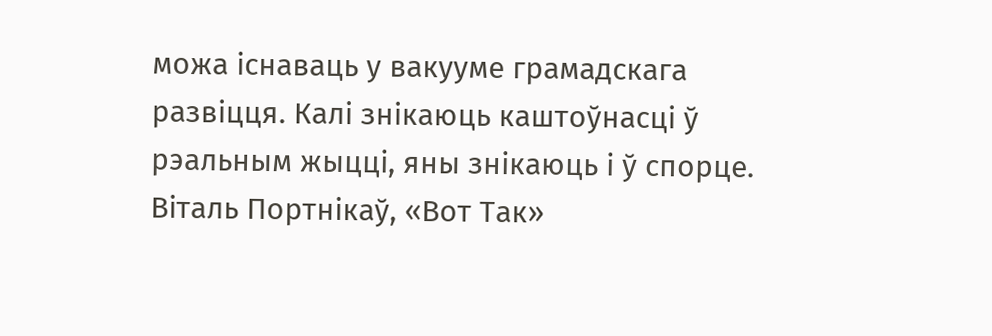можа існаваць у вакууме грамадскага развіцця. Калі знікаюць каштоўнасці ў рэальным жыцці, яны знікаюць і ў спорце.
Віталь Портнікаў, «Вот Так»